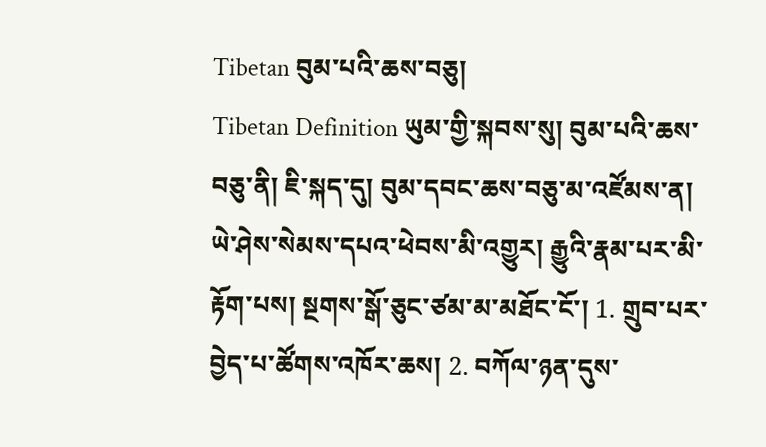Tibetan བུམ་པའི་ཆས་བཅུ།
Tibetan Definition ཡུམ་གྱི་སྐབས་སུ། བུམ་པའི་ཆས་བཅུ་ནི། ཇི་སྐད་དུ། བུམ་དབང་ཆས་བཅུ་མ་འཛོམས་ན། ཡེ་ཤེས་སེམས་དཔའ་ཕེབས་མི་འགྱུར། རྒྱུའི་རྣམ་པར་མི་རྟོག་པས། སྔགས་སྒོ་ཅུང་ཙམ་མ་མཐོང་ངོ་། 1. གྲུབ་པར་བྱེད་པ་ཚོགས་འཁོར་ཆས། 2. བཀོལ་ཉན་དུས་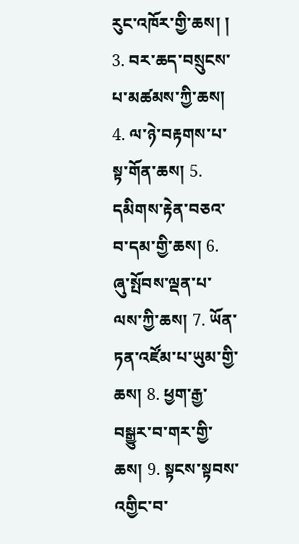རུང་འཁོར་གྱི་ཆས། ། 3. བར་ཆད་བསྲུངས་པ་མཚམས་ཀྱི་ཆས། 4. ལ་ཉེ་བརྟགས་པ་སྟ་གོན་ཆས། 5. དམིགས་རྟེན་བཅའ་བ་དམ་གྱི་ཆས། 6. ཞུ་སྤོབས་ལྡན་པ་ལས་ཀྱི་ཆས། 7. ཡོན་ཏན་འཛོམ་པ་ཡུམ་གྱི་ཆས། 8. ཕྱག་རྒྱ་བསྒྱུར་བ་གར་གྱི་ཆས། 9. སྟངས་སྟབས་འགྱིང་བ་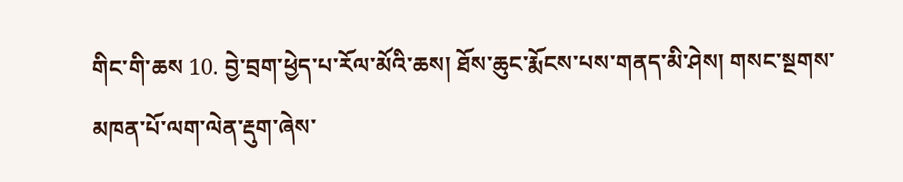གིང་གི་ཆས 10. བྱེ་བྲག་ཕྱེད་པ་རོལ་མོའི་ཆས། ཐོས་ཆུང་རྨོངས་པས་གནད་མི་ཤེས། གསང་སྔགས་མཁན་པོ་ལག་ལེན་རྡུག་ཞེས་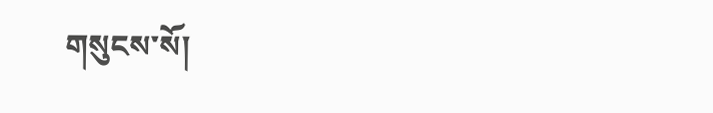གསུངས་སོ།